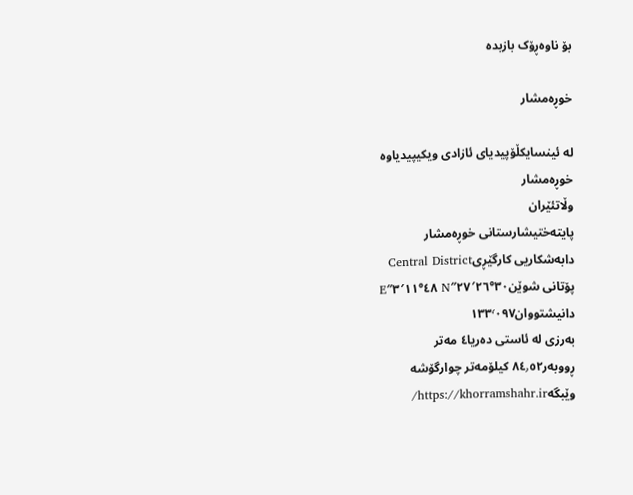بۆ ناوەڕۆک بازبدە

خوڕەمشار

لە ئینسایکڵۆپیدیای ئازادی ویکیپیدیاوە
خوڕەمشار
وڵاتئێران
پایتەختیشارستانی خوڕەمشار
دابەشکاریی کارگێڕیCentral District
پۆتانی شوێن٣٠°٢٦′٢٧″N ٤٨°١١′٣″E
دانیشتووان١٣٣٬٠٩٧
بەرزی لە ئاستی دەریا٤ مەتر
ڕووبەر٨٤٫٥٢ کیلۆمەتر چوارگۆشە
وێبگەhttps://khorramshahr.ir/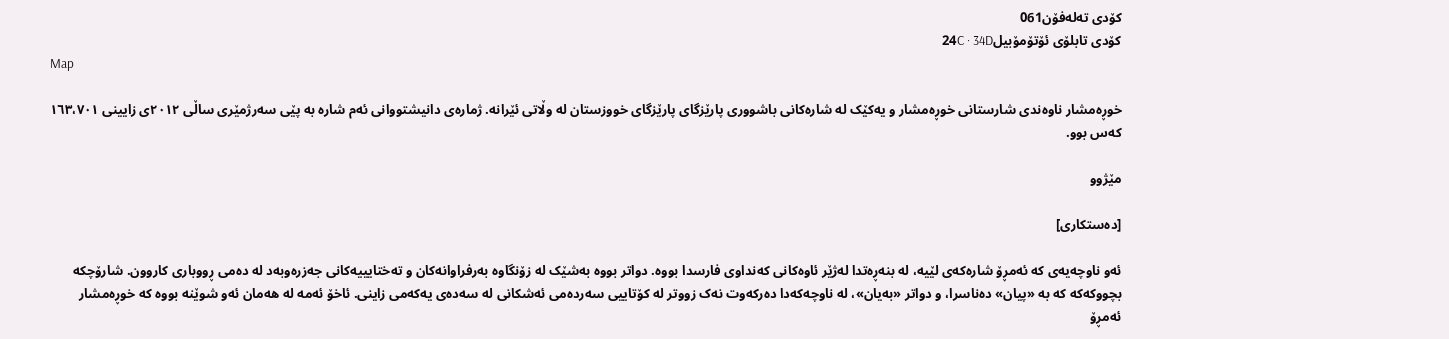کۆدی تەلەفۆن061
کۆدی تابلۆی ئۆتۆمۆبیل24C · 34D
Map

خوڕەمشار ناوەندی شارستانی خوڕەمشار و یەکێک لە شارەکانی باشووری پارێزگای پارێزگای خووزستان لە وڵاتی ئێرانە. ژمارەی دانیشتووانی ئەم شارە بە پێی سەرژمێری ساڵی ٢٠١٢ی زایینی ١٦٣،٧٠١ کەس بوو.

مێژوو

[دەستکاری]

ئەو ناوچەیەی کە ئەمڕۆ شارەکەی لێیە، لە بنەڕەتدا لەژێر ئاوەکانی کەنداوی فارسدا بووە. دواتر بووە بەشێک لە زۆنگاوە بەرفراوانەکان و تەختایییەکانی جەزرەوبەد لە دەمی ڕووباری کاروون. شارۆچکە بچووکەکە کە بە «پیان» دەناسرا، و دواتر «بەیان»، لە ناوچەکەدا دەرکەوت نەک زووتر لە کۆتاییی سەردەمی ئەشکانی لە سەدەی یەکەمی زاینی. ئاخۆ ئەمە لە ھەمان ئەو شوێنە بووە کە خوڕەمشار ئەمڕۆ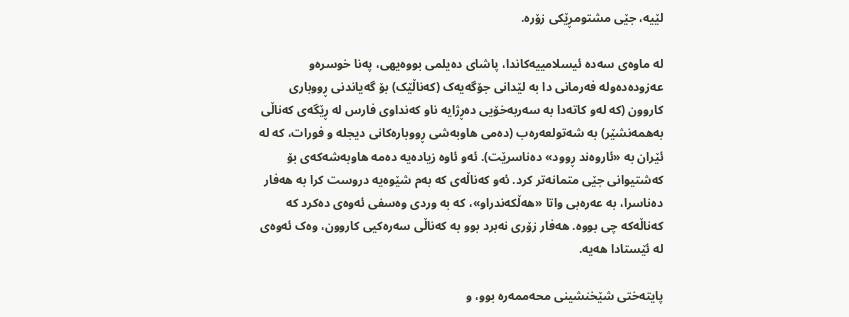لێیە، جێی مشتومڕێکی زۆرە.

لە ماوەی سەدە ئیسلامییەکاندا، پاشای دەیلمی بووەیھی، پەنا خوسرەو عەزودەدەولە فەرمانی دا بە لێدانی جۆگەیەک (کەناڵێک) بۆ گەیاندنی ڕووباری کاروون (کە لەو کاتەدا بە سەربەخۆیی دەڕژایە ناو کەنداوی فارس لە ڕێگەی کەناڵی بەھمەنشێر) بە شەتولعەرەب (دەمی ھاوبەشی ڕووبارەکانی دیجلە و فورات، کە لە ئێران بە «ئاروەند ڕوود» دەناسرێت). ئەو ئاوە زیادەیە دەمە ھاوبەشەکەی بۆ کەشتیوانی جێی متمانەتر کرد. ئەو کەناڵەی کە بەم شێوەیە دروست کرا بە ھەفار دەناسرا، بە عەرەبی واتا «ھەڵکەندراو»، کە بە وردی وەسفی ئەوەی دەکرد کە کەناڵەکە چی بووە. ھەفار زۆری نەبرد بوو بە کەناڵی سەرەکیی کاروون، وەک ئەوەی لە ئێستادا ھەیە.

پایتەختی شێخنشینی محەممەرە بوو، و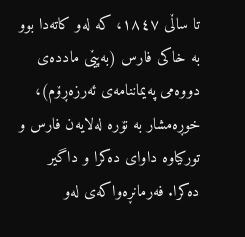تا ساڵی ١٨٤٧، کە لەو کاتەدا بوو بە خاکی فارس (بەپێی ماددەی دووەمی پەیماننامەی ئەرزەڕۆم)، خوڕەمشار بە نۆرە لەلایەن فارس و تورکیاوە داوای دەکرا و داگیر دەکرا. فەرمانڕەواکەی لەو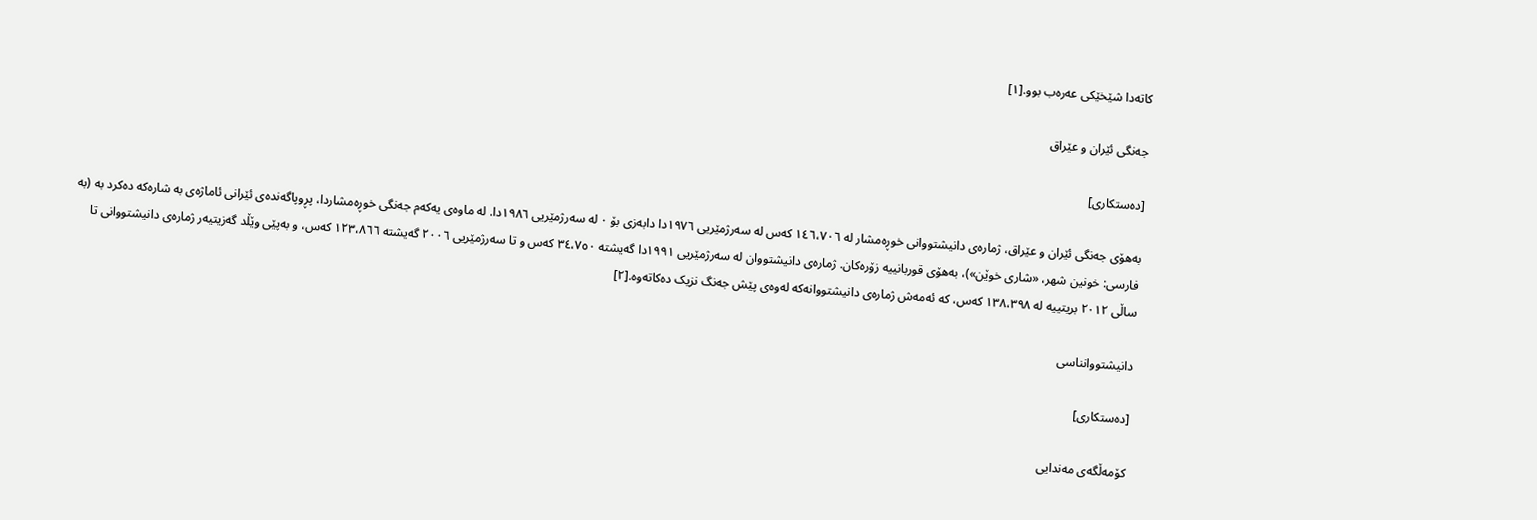کاتەدا شێخێکی عەرەب بوو.[١]

جەنگی ئێران و عێراق

[دەستکاری]

بەھۆی جەنگی ئێران و عێراق، ژمارەی دانیشتووانی خوڕەمشار لە ١٤٦،٧٠٦ کەس لە سەرژمێریی ١٩٧٦دا دابەزی بۆ ٠ لە سەرژمێریی ١٩٨٦دا. لە ماوەی یەکەم جەنگی خوڕەمشاردا، پڕوپاگەندەی ئێرانی ئاماژەی بە شارەکە دەکرد بە (بە فارسی: خونین شهر، «شاری خوێن»)، بەھۆی قوربانییە زۆرەکان. ژمارەی دانیشتووان لە سەرژمێریی ١٩٩١دا گەیشتە ٣٤،٧٥٠ کەس و تا سەرژمێریی ٢٠٠٦ گەیشتە ١٢٣،٨٦٦ کەس، و بەپێی وێڵد گەزیتیەر ژمارەی دانیشتووانی تا ساڵی ٢٠١٢ بریتییە لە ١٣٨،٣٩٨ کەس، کە ئەمەش ژمارەی دانیشتووانەکە لەوەی پێش جەنگ نزیک دەکاتەوە.[٢]

دانیشتووانناسی

[دەستکاری]

کۆمەڵگەی مەندایی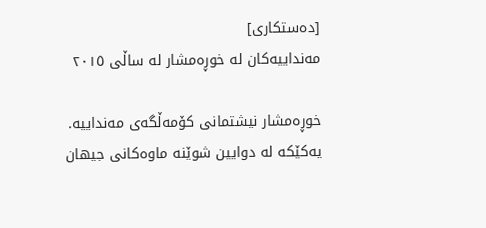[دەستکاری]
مەنداییەکان لە خوڕەمشار لە ساڵی ٢٠١٥

خوڕەمشار نیشتمانی کۆمەڵگەی مەنداییە. یەکێکە لە دوایین شوێنە ماوەکانی جیھان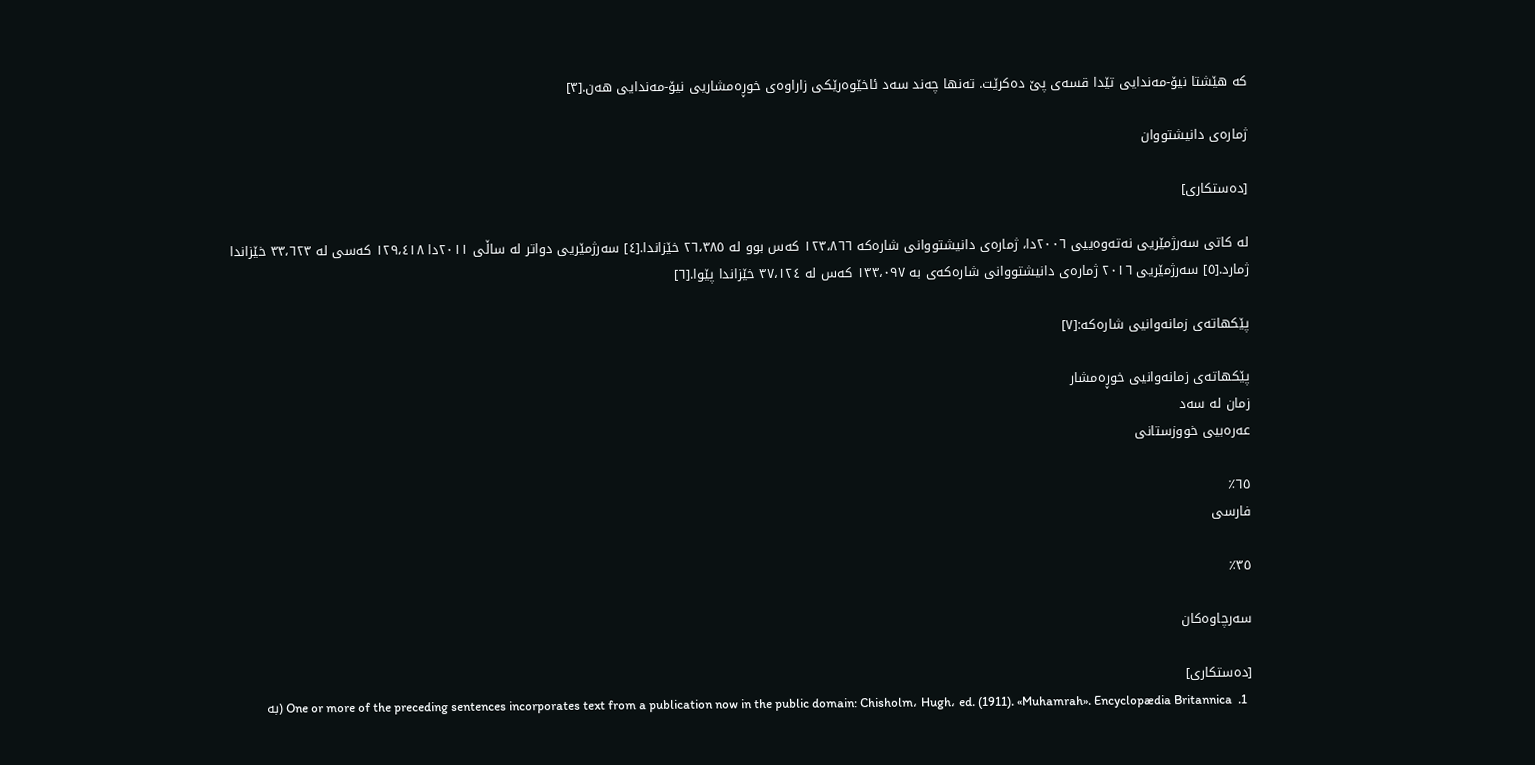کە ھێشتا نیۆ-مەندایی تێدا قسەی پێ دەکرێت. تەنھا چەند سەد ئاخێوەرێکی زاراوەی خوڕەمشاریی نیۆ-مەندایی ھەن.[٣]

ژمارەی دانیشتووان

[دەستکاری]

لە کاتی سەرژمێریی نەتەوەییی ٢٠٠٦دا، ژمارەی دانیشتووانی شارەکە ١٢٣،٨٦٦ کەس بوو لە ٢٦،٣٨٥ خێزاندا.[٤] سەرژمێریی دواتر لە ساڵی ٢٠١١دا ١٢٩،٤١٨ کەسی لە ٣٣،٦٢٣ خێزاندا ژمارد.[٥] سەرژمێریی ٢٠١٦ ژمارەی دانیشتووانی شارەکەی بە ١٣٣،٠٩٧ کەس لە ٣٧،١٢٤ خێزاندا پێوا.[٦]

پێکھاتەی زمانەوانیی شارەکە:[٧]

پێکھاتەی زمانەوانیی خوڕەمشار
زمان لە سەد
عەرەبیی خووزستانی

٦٥٪
فارسی

٣٥٪

سەرچاوەکان

[دەستکاری]
  1.  One or more of the preceding sentences incorporates text from a publication now in the public domain: Chisholm، Hugh، ed. (1911). «Muhamrah». Encyclopædia Britannica (بە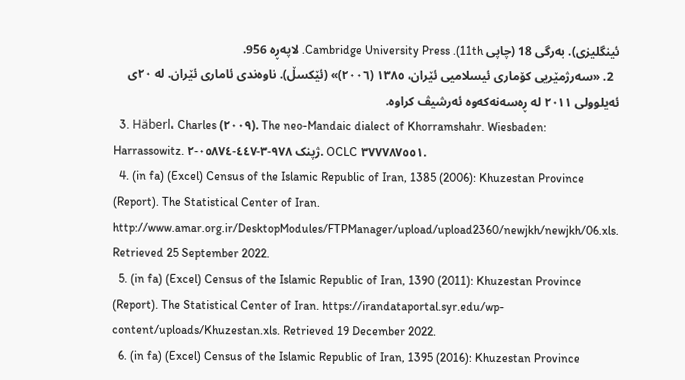ئینگلیزی). بەرگی 18 (چاپی 11th). Cambridge University Press. لاپەڕە 956.
  2. «سەرژمێریی کۆماری ئیسلامیی ئێران، ١٣٨٥ (٢٠٠٦)» (ئێکسڵ). ناوەندی ئاماری ئێران. لە ٢٠ی ئەیلوولی ٢٠١١ لە ڕەسەنەکەوە ئەرشیڤ کراوە.
  3. Häberl، Charles (٢٠٠٩). The neo-Mandaic dialect of Khorramshahr. Wiesbaden: Harrassowitz. ژپنک ٩٧٨-٣-٤٤٧-٠٥٨٧٤-٢. OCLC ٣٧٧٧٨٧٥٥١.
  4. (in fa) (Excel) Census of the Islamic Republic of Iran, 1385 (2006): Khuzestan Province (Report). The Statistical Center of Iran. http://www.amar.org.ir/DesktopModules/FTPManager/upload/upload2360/newjkh/newjkh/06.xls. Retrieved 25 September 2022.
  5. (in fa) (Excel) Census of the Islamic Republic of Iran, 1390 (2011): Khuzestan Province (Report). The Statistical Center of Iran. https://irandataportal.syr.edu/wp-content/uploads/Khuzestan.xls. Retrieved 19 December 2022.
  6. (in fa) (Excel) Census of the Islamic Republic of Iran, 1395 (2016): Khuzestan Province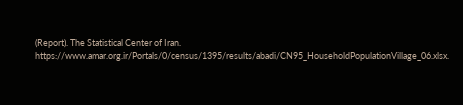(Report). The Statistical Center of Iran. https://www.amar.org.ir/Portals/0/census/1395/results/abadi/CN95_HouseholdPopulationVillage_06.xlsx.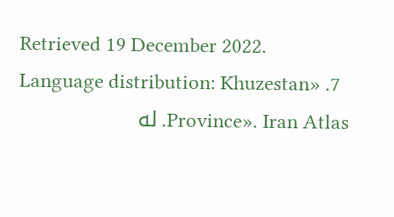Retrieved 19 December 2022.
  7. «Language distribution: Khuzestan Province». Iran Atlas. لە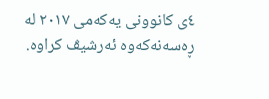٤ی کانوونی یەکەمی ٢٠١٧ لە ڕەسەنەکەوە ئەرشیڤ کراوە.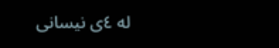لە ٤ی نیسانی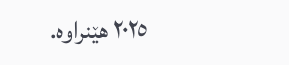٢٠٢٥ ھێنراوە.